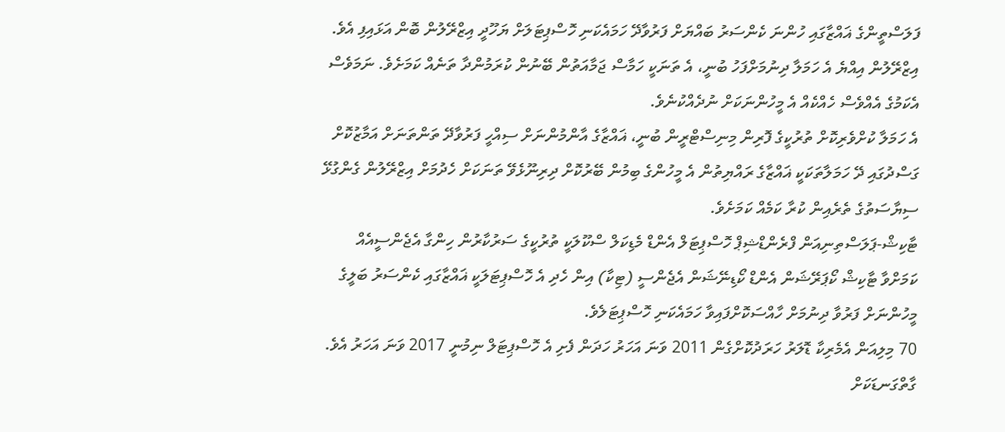ފަލަސްތީންގެ ޣައްޒާގައި ހުންނަ ކެންސަރު ބައްޔަށް ފަރުވާދޭ ހަމައެކަނި ހޮސްޕިޓަލަށް ޔަހޫދީ އިޒްރޭލުން ބޮން އަޅައިފި އެވެ.
އިޒްރޭލުން އިއްޔެ އެ ހަމަލާ ދިނުމަށްފަހު ބުނީ، އެ ތަނަކީ ހަމާސް ޖަމާއަތުން ބޭނުން ކުރަމުންދާ ތަނެއް ކަމަށެވެ. ނަމަވެސް އެކަމުގެ އެއްވެސް ހެއްކެއް އެ މީހުންނަކަށް ނުދެއްކުނެވެ.
އެ ހަމަލާ ކުށްވެރިކޮށް ތުރުކީގެ ފޮރިން މިނިސްޓްރީން ބުނީ، ޣައްޒާގެ އާންމުންނަށް ސިއްހީ ފަރުވާދޭ ތަންތަނަށް އަމާޒުކޮށް ގަސްދުގައި ދޭ ހަމަލާތަކަކީ ޣައްޒާގެ ރައްޔިތުން އެ މީހުންގެ ބިމުން ބޭރުކޮށް ދިރިނޫޅެވޭ ތަނަކަށް ހެދުމަށް އިޒްރޭލުން ގެންގުޅޭ ސިޔާސަތުގެ ތެރެއިން ކުރާ ކަމެއް ކަމަށެވެ.
ޓާކިޝް-ޕަލަސްތިނިއަން ފްރެންޑްޝިޕް ހޮސްޕިޓަލް އެންޑް މެޑިކަލް ސްކޫލަކީ ތުރުކީގެ ސަރުކާރުން ހިންގާ އެޖެންސީއެއް ކަމަށްވާ ޓާކިޝް ކޯޕަރޭޝަން އެންޑް ކޯޑިނޭޝަން އެޖެންސީ (ޓިކާ) އިން ހެދި އެ ހޮސްޕިޓަލަކީ ޣައްޒާގައި ކެންސަރު ބަލީގެ މީހުންނަށް ފަރުވާ ދިނުމަށް ހާއްސަކޮށްފައިވާ ހަމައެކަނި ހޮސްޕިޓަލެވެ.
70 މިލިއަން އެމެރިކާ ޑޮލަރު ހަރަދުކޮށްގެން 2011 ވަނަ އަހަރު ހަދަން ފެށި އެ ހޮސްޕިޓަލް ނިމުނީ 2017 ވަނަ އަހަރު އެވެ. ގާތްގަނޑަކަށް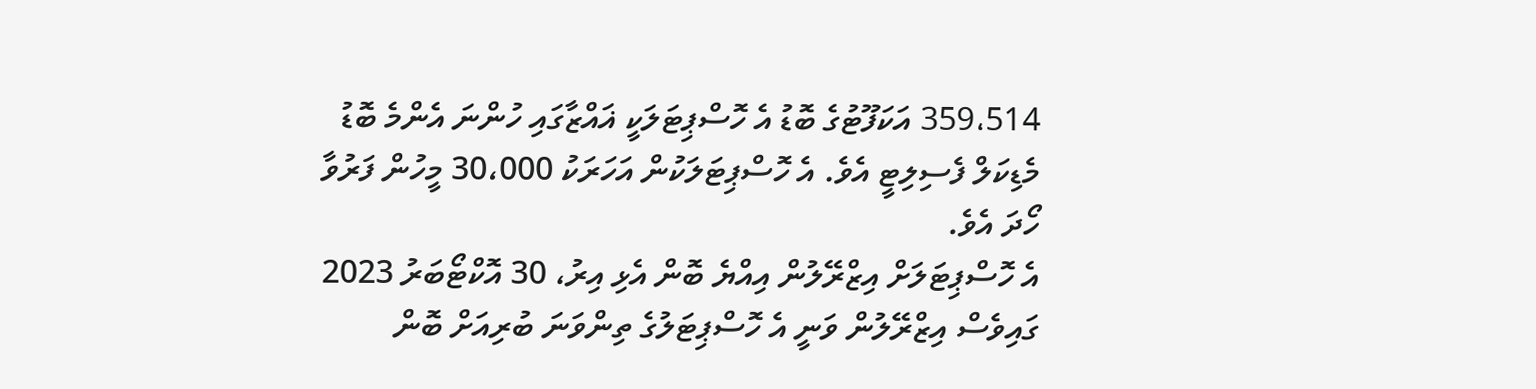359،514 އަކަފޫޓުގެ ބޮޑު އެ ހޮސްޕިޓަލަކީ ޣައްޒާގައި ހުންނަ އެންމެ ބޮޑު މެޑިކަލް ފެސިލިޓީ އެވެ. އެ ހޮސްޕިޓަލަކުން އަހަރަކު 30،000 މީހުން ފަރުވާ ހޯދަ އެވެ.
އެ ހޮސްޕިޓަލަށް އިޒްރޭލުން އިއްޔެ ބޮން އެޅި އިރު، 30 އޮކްޓޯބަރު 2023 ގައިވެސް އިޒްރޭލުން ވަނީ އެ ހޮސްޕިޓަލުގެ ތިންވަނަ ބުރިއަށް ބޮން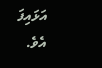އަޅައިފަ އެވެ.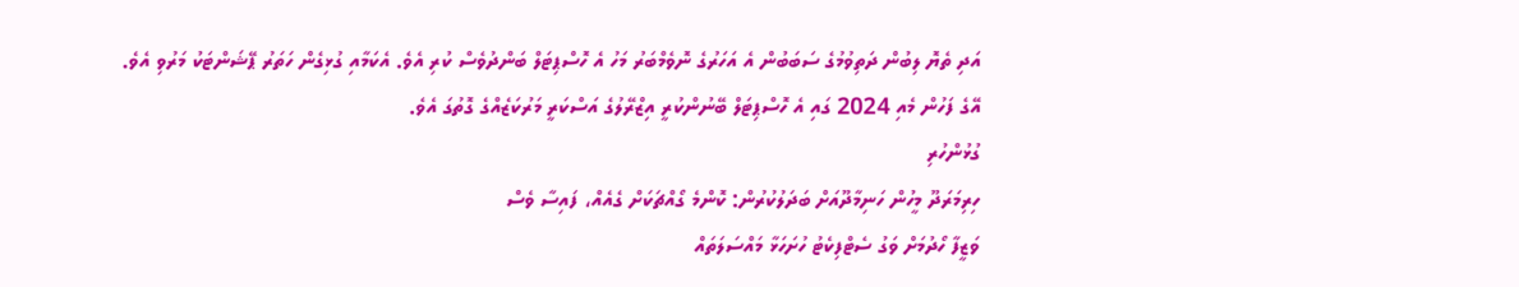އަދި ތެޔޮ ލިބުން ދަތިވުމުގެ ސަބަބުން އެ އަހަރުގެ ނޮވެމްބަރު މަހު އެ ހޮސްޕިޓަލް ބަންދުވެސް ކުރި އެވެ. އެކަމާއި ގުޅިގެން ހަތަރު ޕޭޝަންޓަކު މަރުވި އެވެ.
އޭގެ ފަހުން މެއި 2024 ގައި އެ ހޮސްޕިޓަލް ބޭނުންކުރީ އިޒްރޭލުގެ އަސްކަރީ މަރުކަޒެއްގެ ގޮތުގަ އެވެ.
ގުޅުންހުރި
ހިރިމަރަދޫ މީހުން ހަނިމާދޫއަށް ބަދަލުކުރުން: ކޮންމެ ގޯއްޗަކަށް ގެއެއް، ފައިސާ ވެސް
ވަޒީފާ ހޯދުމަށް ވަގު ސެޓްފިކެޓު ހުށަހަޅާ މައްސަލަތައް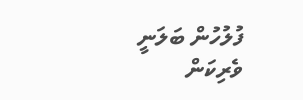ފުލުހުން ބަލަނީ
ވެރިކަން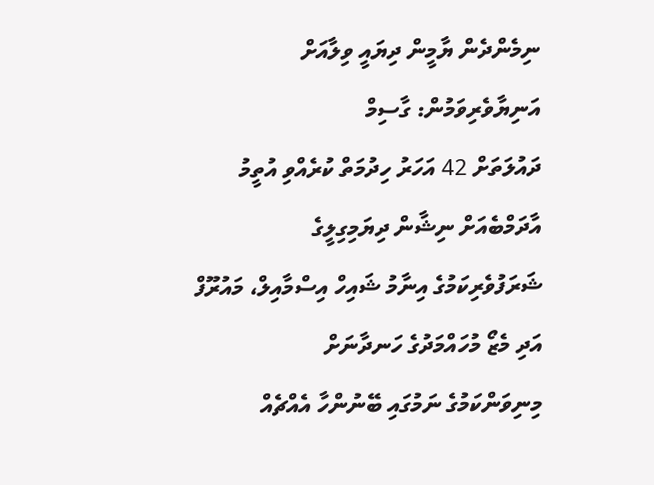ނިމެންދެން ޔާމީން ދިޔައީ ވިލާއަށް އަނިޔާވެރިވަމުން: ގާސިމް
ދައުލަތަށް 42 އަހަރު ހިދުމަތް ކުރެއްވި އުތީމު އާދަމްބެއަށް ނިޝާން ދިޔަމިގިލީގެ
ޝަރަފުވެރިކަމުގެ އިނާމު ޝައިހް އިސްމާއިލް، މައުރޫފް އަދި މެޒޯ މުހައްމަދުގެ ހަނދާނަށް
މިނިވަންކަމުގެ ނަމުގައި ބޭނުންހާ އެއްޗެއް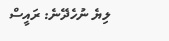ލިޔެ ނުހެދޭނެ: ރައީސް